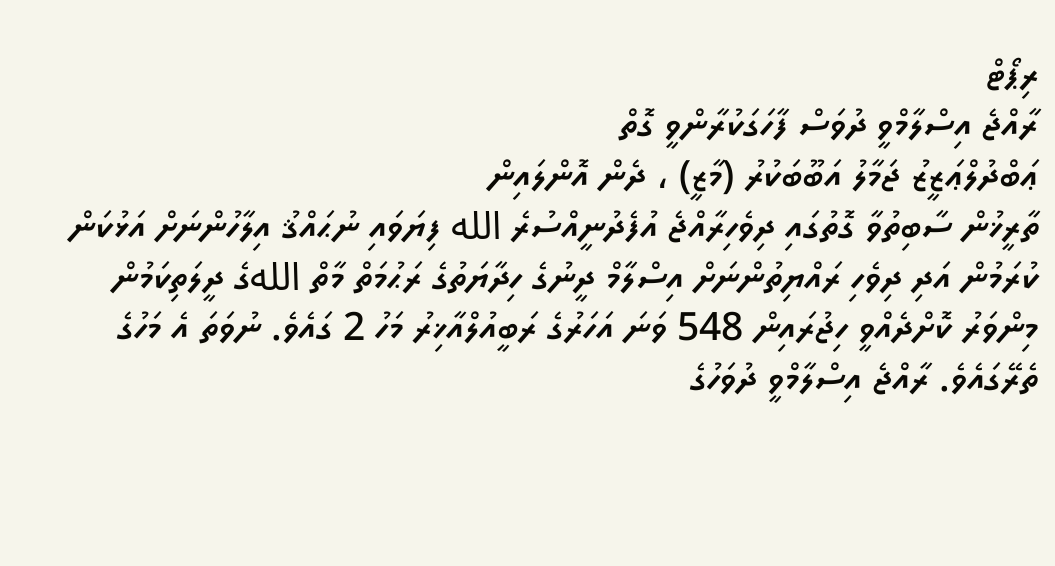ރިޕޯޓް
ރާއްޖެ އިސްލާމްވީ ދުވަސް ފާހަގަކުރާންވީ ގޮތް
ޢަބްދުލްޢަޒީޒު ޖަމާލު އަބޫބަކުރު (މާޒީ) ، ދެން އޮންލައިން
ތާރީޚުން ސާބިތުވާ ގޮތުގައި ދިވެހިރާއްޖެ އުފެދުނީއްސުރެ الله ފިޔަވައި ނުޙައްޤު އިލާހުންނަށް އަޅުކަން ކުރަމުން އަދި ދިވެހި ރައްޔިތުންނަށް އިސްލާމް ދީނުގެ ހިދާޔަތުގެ ރަޙުމަތް މާތް اللهގެ ދީލަތިކަމުން މިންވަރު ކޮށްދެއްވީ ހިޖުރައިން 548 ވަނަ އަހަރުގެ ރަބީއުލްއާޚިރު މަހު 2 ގައެވެ. ނުވަތަ އެ މަހުގެ ތެރޭގައެވެ. ރާއްޖެ އިސްލާމްވީ ދުވަހުގެ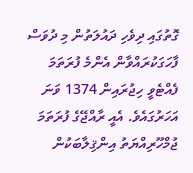ގޮތުގައި ދިވެހި ދައުލަތުން މި ދުވަސް ފާހަގަކުރައްވާން އެންމެ ފުރަތަމަ ފެއްޓެވީ ހިޖުރައިން 1374 ވަނަ އަހަރުގައެވެ. އެއީ ރާއްޖޭގެ ފުރަތަމަ ޖުމްހޫރިއްޔަތު އިންޤިލާބަކުން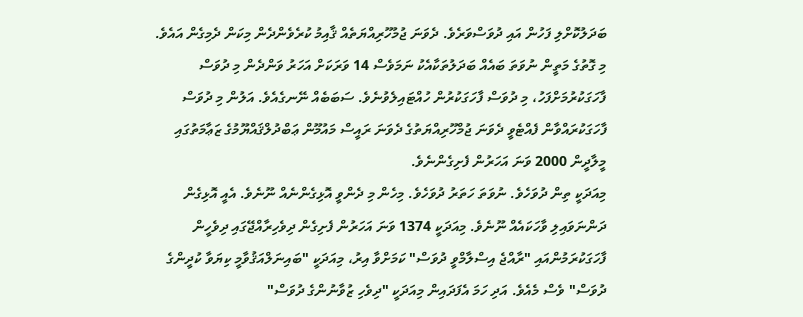ބަދަލުކޮށްލި ފަހުން އައި ދުވަސްވަރެވެ. ދެވަނަ ޖުމުހޫރިއްޔަތެއް ޤާއިމު ކުރެވެންދެން މިކަން ދެމިގެން އައެވެ. މި ގޮތުގެ މަތީން ނުވަތަ ބައެއް ބަދަލުތަކާއެކު ނަމަވެސް 14 ވަރަކަށް އަހަރު ވަންދެން މި ދުވަސް ފާހަގަކުރުމަށްފަހު، މި ދުވަސް ފާހަގަކުރުން ހުއްޓައިލެވުނެވެ. ސަބަބެއް ނޭނގެއެވެ. އަލުން މި ދުވަސް ފާހަގަކުރައްވާން ފެއްޓެވީ ދެވަނަ ޖުމްހޫރިއްޔަތުގެ ދެވަނަ ރައީސް މައުމޫން ޢަބްދުލްޤައްޔޫމުގެ ޒަޢާމަތުގައި މީލާދީން 2000 ވަނަ އަހަރުން ފެށިގެންނެވެ.
މިއަދަކީ ތިން ދުވަހެވެ. ނުވަތަ ހަތަރު ދުވަހެވެ. މިހެން މި ދެންވީ އޮޅިގެންނެއް ނޫނެވެ. އެއީ އޮޅިގެން ދަންނަވައިލި ވާހަކައެއް ނޫނެވެ. މިއަދަކީ 1374 ވަނަ އަހަރުން ފެށިގެން ދިވެހިރާއްޖޭގައި ދިވެހީން ފާހަގަކުރަމުންއައި "ރާއްޖެ އިސްލާމްވީ ދުވަސް" ކަމަށްވާ އިރު، މިއަދަކީ "ބައިނަލްއަޤުވާމީ ކިޔަވާ ކުދީންގެ ދުވަސް" ވެސް މެއެވެ. އަދި ހަމަ އެފަދައިން މިއަދަކީ "ދިވެހި ޒުވާނުންގެ ދުވަސް"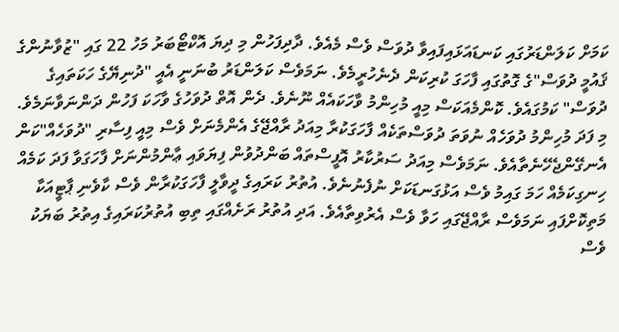ކަމަށް ކަލަންޑަރުގައި ކަނޑައަޅައިފައިވާ ދުވަސް ވެސް މެއެވެ. ދާދިފަހުން މި ދިޔަ އޮކްޓޯބަރު މަހު 22 ގައި "ޒުވާނުންގެ ޤައުމީ ދުވަސް"ގެ ގޮތުގައި ފާހަގަ ކުރިކަން ދެނެހުރީމެވެ. ނަމަވެސް ކަލަންޑަރު ބުނަނީ އެއީ "ދުނިޔޭގެ ހަކަތައިގެ ދުވަސް" ކަމުގައެވެ. ކޮންމެއަކަސް މިއީ މުހިންމު ވާހަކައެއް ނޫނެވެ. ދެން އޮތް ދުވަހުގެ ވާހަކަ ފަހުން ދަންނަވާނަމެވެ.
މި ފަދަ މުހިންމު ދުވަހެއް ނުވަތަ ދުވަސްތަކެއް ފާހަގަކުރާ މިއަދު ރާއްޖޭގެ އެންމެނަށް ވެސް މިއީ ފިސާރި "ދުވަހެއް"ކަން އެނގޭންޖެހޭނެތާއެވެ. ނަމަވެސް މިއަދު ސަރުކާރު އޮފީސްތައް ބަންދުވުން ފިޔަވައި ޢާންމުންނަށް ފާހަގަވާ ފަދަ ކަމެއް ހިނގިކަމެއް ހަމަ ގައިމު ވެސް އަޅުގަނޑަކަށް ނުފެނުނެވެ. އުތުރު ކަރައިގެ ދީވާލީ ފާހަގަކުރާން ވެސް ކާވެނި ޕާޓީއަކާ މަތިކޮށްފައި ނަމަވެސް ރާއްޖޭގައި ހަވާ ވެސް އެރުވިތާއެވެ. އަދި އުތުރު ރަށެއްގައި ތިބި އުތުރުކަރައިގެ އިތުރު ބަޔަކު ވެސް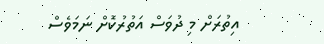އިތުރަށް މި ދުވަސް އަތުރުކޮށް ނަމަވެސް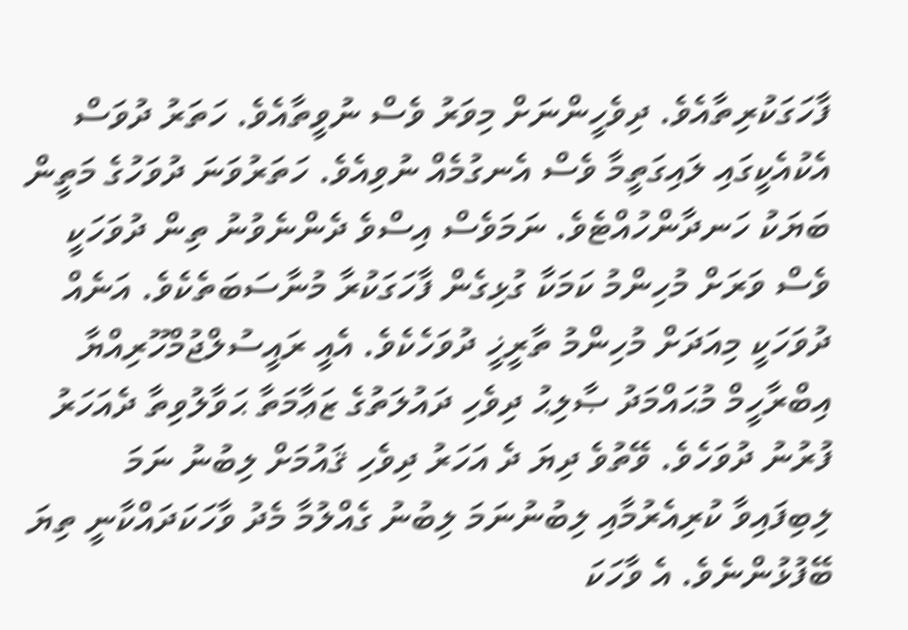ފާހަގަކުރިތާއެވެ. ދިވެހީންނަށް މިވަރު ވެސް ނުވީތާއެވެ. ހަތަރު ދުވަސް އެކުއެކީގައި ލައިގަތީމާ ވެސް އެނގުމެއް ނުވިއެވެ. ހަތަރުވަނަ ދުވަހުގެ މަތީން ބަޔަކު ހަނދާންހުއްޓެވެ. ނަމަވެސް އިސްވެ ދެންނެވުނު ތިން ދުވަހަކީ ވެސް ވަރަށް މުހިންމު ކަމަކާ ގުޅިގެން ފާހަގަކުރާ މުނާސަބަތެކެވެ. އަނެއް ދުވަހަކީ މިއަދަށް މުހިންމު ތާރީޚީ ދުވަހެކެވެ. އެއީ ރައީސުލްޖުމްހޫރިއްޔާ އިބްރާހީމް މުޙައްމަދު ޞާލިޙު ދިވެހި ދައުލަތުގެ ޒަޢާމަތާ ޙަވާލުވިތާ ދެއަހަރު ފުރުނު ދުވަހެވެ. ވޭތުވެ ދިޔަ ދެ އަހަރު ދިވެހި ޤައުމަށް ލިބުނު ނަމަ ލިބިފައިވާ ކުރިއެރުމާއި ލިބުނުނަމަ ލިބުނު ގެއްލުމާ މެދު ވާހަކަދައްކާނީ ތިޔަ ބޭފުޅުންނެވެ. އެ ވާހަކަ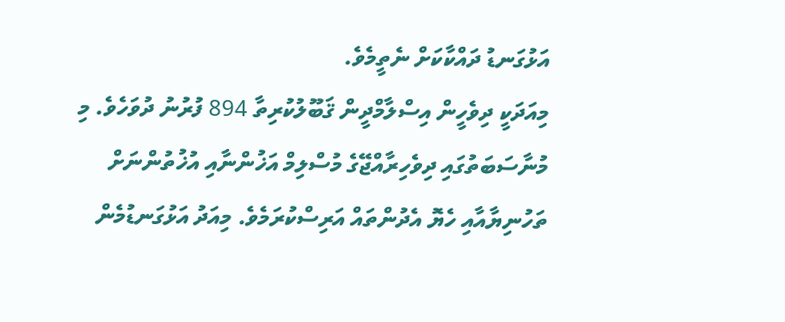އަޅުގަނޑު ދައްކާކަށް ނެތީމެވެ.
މިއަދަކީ ދިވެހީން އިސްލާމްދީން ޤަބޫލުކުރިތާ 894 ފުރުނު ދުވަހެވެ. މި މުނާސަބަތުގައި ދިވެހިރާއްޖޭގެ މުސްލިމް އަޚުންނާއި އުޚުތުންނަށް ތަހުނިޔާއާއި ހެޔޮ އެދުންތައް އަރިސްކުރަމެވެ. މިއަދު އަޅުގަނޑުމެން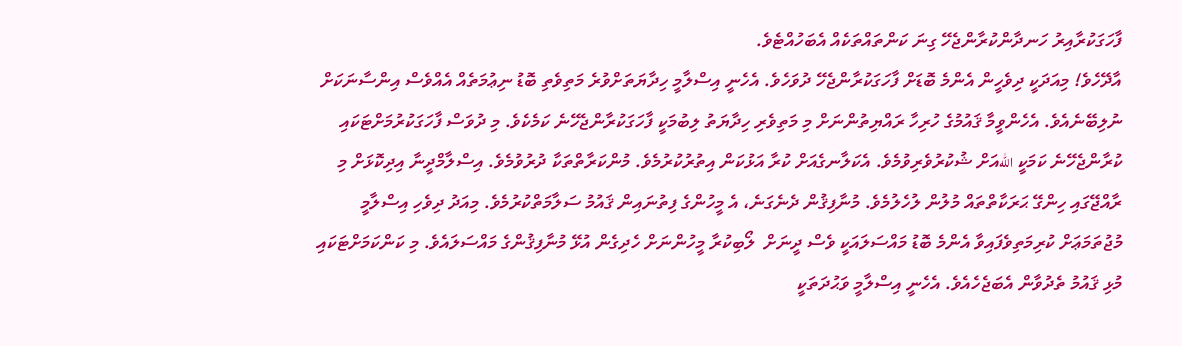ފާހަގަކުރާއިރު ހަނދާންކުރާންޖެހޭ ގިނަ ކަންތައްތަކެއް އެބަހުއްޓެވެ.
އާދޭހެވެ! މިއަދަކީ ދިވެހީން އެންމެ ބޮޑަށް ފާހަގަކުރާންޖެހޭ ދުވަހެވެ. އެހެނީ އިސްލާމީ ހިދާޔަތަށްވުރެ މަތިވެތި ބޮޑު ނިޢުމަތެއް އެއްވެސް އިންސާނަކަށް ނުލިބޭނެއެވެ. އެހެންވީމާ ޤައުމުގެ ހުރިހާ ރައްޔިތުންނަށް މި މަތިވެރި ހިދާޔަތު ލިބުމަކީ ފާހަގަކުރާންޖެހޭނެ ކަމެކެވެ. މި ދުވަސް ފާހަގަކުރުމަށްޓަކައި ކުރާންޖެހޭނެ ކަމަކީ اللهއަށް ޝުކުރުވެރިވުމެވެ. އެކަލާނގެއަށް ކުރާ އަޅުކަން އިތުރުކުރުމެވެ. މުންކަރާތްތަކާ ދުރުވުމެވެ. އިސްލާމްދީނާ އިދިކޮޅަށް މި ރާއްޖޭގައި ހިންގޭ ޙަރަކާތްތައް މުލުން ލުހެލުމެވެ. މުނާފިޤުން ދެނެގަނެ، އެ މީހުންގެ ފިތުނައިން ޤައުމު ސަލާމަތްކުރުމެވެ. މިއަދު ދިވެހި އިސްލާމީ މުޖުތަމަޢަށް ކުރިމަތިވެފައިވާ އެންމެ ބޮޑު މައްސަލައަކީ ވެސް ދީނަށް  ލޯބިކުރާ މީހުންނަށް ހެދިގެން އުޅޭ މުނާފިޤުންގެ މައްސަލައެވެ. މި ކަންކަމަށްޓަކައި މުޅި ޤައުމު ތެދުވާން އެބަޖެހެއެވެ. އެހެނީ އިސްލާމީ ވަޙުދަތަކީ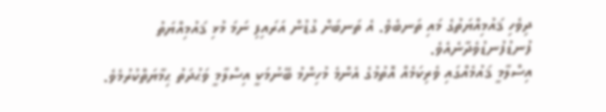ދިވެހި ޤައުމިއްޔަތުގެ މައި ތަނބެވެ. އެ ތަނބަށް ގުޑުން އަރައިފި ނަމަ މުޅި ޤައުމިއްޔަތު ފުނޑުފުނޑުވެދާނެއެވެ.
އިސްލާމީ ޤައުމެއްގައި ވެރިކަމެއް އޮތުމުގެ އެންމެ މުހިންމު ބޭނުމަކީ އިސްލާމީ ވަޙުދަތު ޙިމާޔަތްކުރުމެވެ.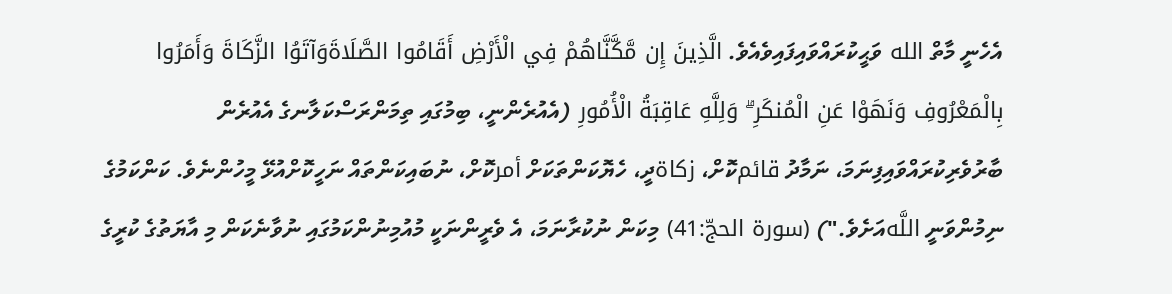އެހެނީ މާތް الله ވަޙީކުރައްވައިފައިވެއެވެ. الَّذِينَ إِن مَّكَّنَّاهُمْ فِي الْأَرْضِ أَقَامُوا الصَّلَاةَوَآتَوُا الزَّكَاةَ وَأَمَرُوا بِالْمَعْرُوفِ وَنَهَوْا عَنِ الْمُنكَرِ ۗ وَلِلَّهِ عَاقِبَةُ الْأُمُورِ (އެއުރެންނީ، ބިމުގައި ތިމަންރަސްކަލާނގެ އެއުރެން ބާރުވެރިކުރައްވައިފިނަމަ، ނަމާދު قائمކޮށް، زكاةދީ، ހެޔޮކަންތަކަށް أمرކޮށް، ނުބައިކަންތައް ނަހީކޮށްއުޅޭ މީހުންނެވެ. ކަންކަމުގެ ނިމުންވަނީ اللَّهއަށެވެ.") (سورة الحجّ:41) މިކަން ނުކުރާނަމަ، އެ ވެރީންނަކީ މުއުމިނުންކަމުގައި ނުވާނެކަން މި އާޔަތުގެ ކުރީގެ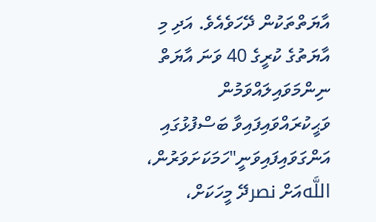އާޔަތްތަކުން ދޭހަވެއެވެ. އަދި މި އާޔަތުގެ ކުރީގެ 40 ވަނަ އާޔަތް ނިންމަވައިލައްވަމުން ވަޙީކުރައްވައިފައިވާ ބަސްފުޅުގައި އަންގަވައިފައިވަނީ"ހަމަކަށަވަރުން، اللَّهއަށް نصرދޭ މީހަކަށް،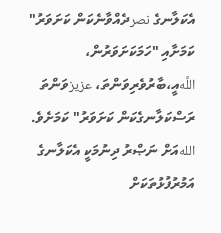އެކަލާނގެ نصرދެއްވާނެކަން ކަށަވަރު" ކަމަށާއި "ހަމަކަށަވަރުން، اللَّهއީ،ބާރުވެރިވަންތަ، عزيزވަންތަ ރަސްކަލާނގެކަން ކަށަވަރު" ކަމަށެވެ.
اللهއަށް ނަޞްރު ދިނުމަކީ އެކަލާނގެ އަމުރުފުޅުތަކަށް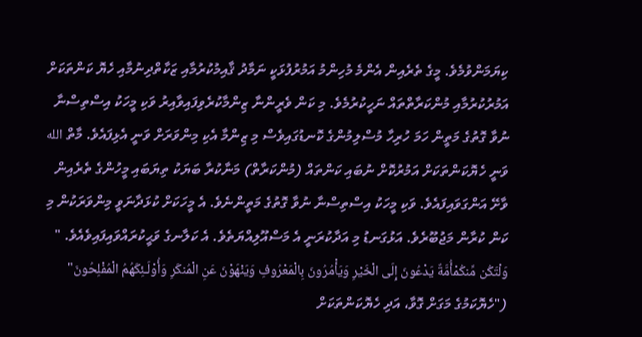ކިޔަމަންވުމެވެ. މީގެ ތެރެއިން އެންމެ މުހިންމު އަމުރުފުޅަކީ ނަމާދު ޤާއިމުކުރުމާއި ޒަކާތްދިނުމާއި ހެޔޮ ކަންތަކަށް އަމުރުކުރުމާއި މުންކަރާތްތައް ނަހީކުރުމެވެ. މި ކަން ވެރީންނާ ޒިންމާކުރެވިފައިވާއިރު ވަކި މީހަކު އިސްތިސްނާ ނުވާ ގޮތުގެ މަތީން ހަމަ ހުރިހާ މުސްލިމުންގެ ކޮނޑުގައިވެސް މި ޒިންމާ އެކި މިންވަރަށް ވަނީ އެޅިފައެވެ. މާތް الله ވަނީ ހެޔޮކަންތަކަށް އަމުރުކޮށް ނުބައި ކަންތައް (މުންކަރާތް) މަނާކުރާ ބަޔަކު ތިޔަބައި މީހުންގެ ތެރެއިން ވާށޭ އަންގަވައިފައެވެ. ވަކި މީހަކު އިސްތިސްނާ ނުވާ ގޮތުގެ މަތީންނެވެ. އެ މީހަކަށް ކުޅަދާނަވީ މިންވަރަކުން މި ކަން ކުރާން މަޖުބޫރެވެ. އަޅުގަނޑު މި އަދާކުރަނީ އެ މަސްއޫލިއްޔަތެވެ. އެ ކަލާނގެ ވަޙީކުރައްވައިފައިވެއެވެ. " وَلْتَكُن مِّنكُمْأُمَّةٌ يَدْعُونَ إِلَى الْخَيْرِ وَيَأْمُرُونَ بِالْمَعْرُوفِ وَيَنْهَوْنَ عَنِ الْمُنكَرِ وَأُوْلَـئِكَهُمُ الْمُفْلِحُونَ" ("ހެޔޮކަމުގެ މަގަށް ގޮވާ، އަދި ހެޔޮކަންތަކަށް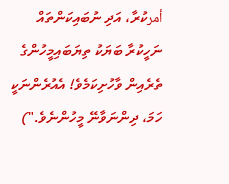أمرކުރާ، އަދި ނުބައިކަންތައް ނަހީކުރާ ބަޔަކު ތިޔަބައިމީހުންގެ ތެރެއިން ވާހުށިކަމެވެ! އެއުރެންނަކީ ހަމަ، ދިންނަވާނޭ މީހުންނެވެ.")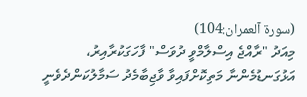(سورة آلعمران:104)
މިއަދު "ރާއްޖެ އިސްލާމްވީ ދުވަސް" ފާހަގަކުރާއިރު، އަޅުގަނޑުމެންނާ މަތިކޮށްފައިވާ ވާޖިބާމެދު ސަމާލުކަންދެވެނީ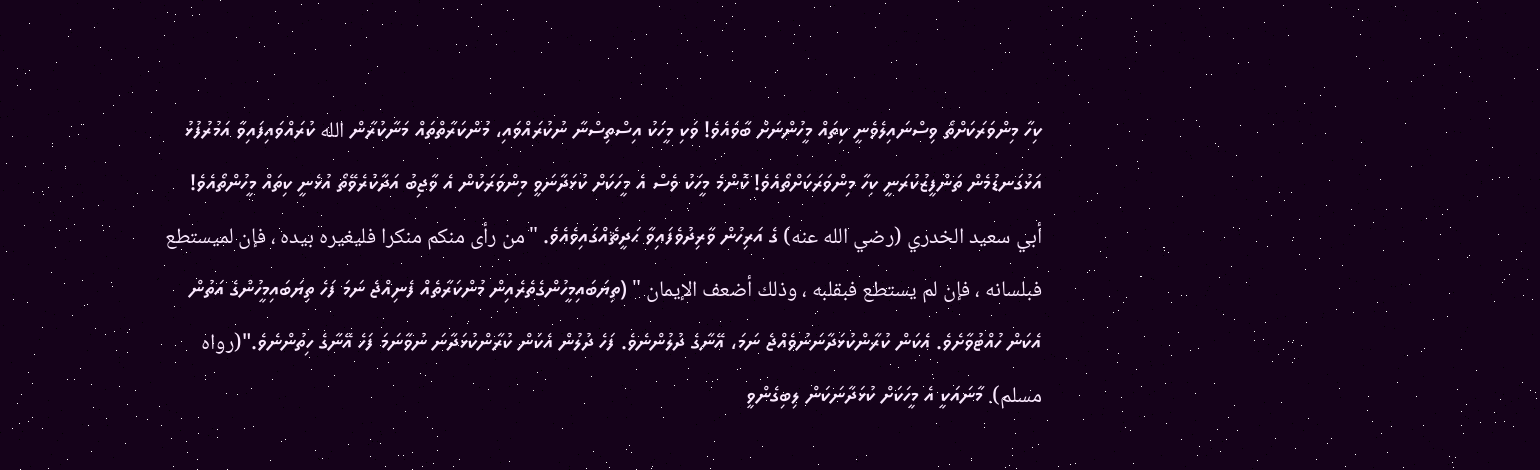ކިހާ މިންވަރަކަށްތޯ ވިސްނައިލެވެނީ ކިތައް މީހުންނަށް ބާވައެވެ! ވަކި މީހަކު އިސްތިސްނާ ނުކުރައްވައި، މުންކަރާތްތައް މަނާކުރާން الله ކުރައްވައިފައިވާ އަމުރުފުޅު އަޅުގަނޑުމެން ތަންފީޒުކުރަނީ ކިހާ މިންވަރަކަށްތޯއެވެ! ކޮންމެ މީހަކު ވެސް އެ މީހަކަށް ކުޅަދާނަވީ މިންވަރަކުން އެ ވާޖިބު އަދާކުރެވޭތޯ އުޅެނީ ކިތައް މީހުންތޯއެވެ!
أبي سعيد الخدري (رضي الله عنه) ގެ އަރިހުން ވާރިދުވެފައިވާ ޙަދީޘެއްގައިވެއެވެ. "من رأى منكم منكرا فليغيره بيده ، فإن لميستطع فبلسانه ، فإن لم يستطع فبقلبه ، وذلك أضعف الإيمان " (ތިޔަބައިމީހުންގެތެރެއިން މުންކަރާތެއް ފެނިއްޖެ ނަމަ ފަހެ ތިޔަބައިމީހުންގެ އަތުން އެކަން ހުއްޓުވާށެވެ. އެކަން ކުރާންކުޅަދާނަނުވެއްޖެ ނަމަ، އޭނާގެ ދުލުންނެވެ. ފަހެ ދުލުން އެކަން ކުރާންކުޅަދާނަ ނުވާނަމަ ފަހެ އޭނާގެ ހިތުންނެވެ."(رواه مسلم). މާނައަކީ އެ މީހަކަށް ކުޅަދާނަކަން ލިބިގެންވީ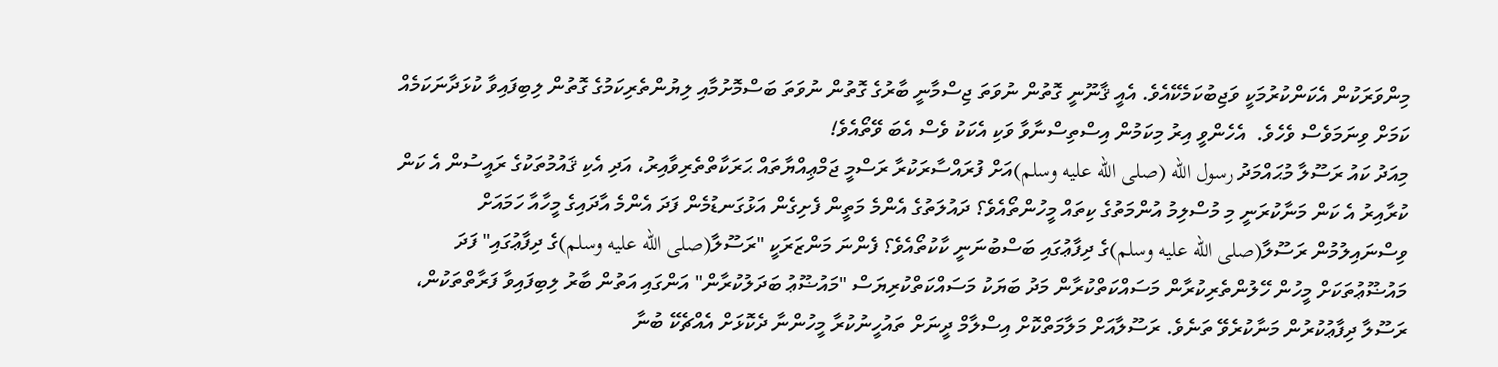މިންވަރަކުން އެކަންކުރުމަކީ ވަޖިބުކަމެކޭއެވެ. އެއީ ޤާނޫނީ ގޮތުން ނުވަތަ ޖިސްމާނީ ބާރުގެ ގޮތުން ނުވަތަ ބަސްމޮށުމާއި ލިޔުންތެރިކަމުގެ ގޮތުން ލިބިފައިވާ ކުޅަދާނަކަމެއް ކަމަށް ވިނަމަވެސް ވެހެވެ.  އެހެންވީ އިރު މިކަމުން އިސްތިސްނާވާ ވަކި އެކަކު ވެސް އެބަ ވޭތޯއެވެ!
މިއަދު ކައު ރަސޫލާ މުޙައްމަދު رسول الله (صلى الله عليه وسلم)އަށް ފުރައްސާރަކުރާ ރަސްމީ ޖަމްޢިއްޔާތައް ޙަރަކާތްތެރިވާއިރު، އަދި އެކި ޤައުމުތަކުގެ ރައީސުން އެ ކަން ކުރާއިރު އެ ކަން މަނާކުރަނީ މި މުސްލިމު އުންމަތުގެ ކިތައް މީހުންތޯއެވެ؟ ދައުލަތުގެ އެންމެ މަތީން ފެށިގެން އަޅުގަނޑުމެން ފަދަ އެންމެ އާދައިގެ މީހާއާ ހަމައަށް ވިސްނައިލުމުން ރަސޫލާ(صلى الله عليه وسلم)ގެ ދިފާޢުގައި ބަސްބުނަނީ ކާކުތޯއެވެ؟ ފެންނަ މަންޒަރަކީ "ރަސޫލާ(صلى الله عليه وسلم)ގެ ދިފާޢުގައި" ފަދަ މައުޟޫޢުތަކަށް މީހުން ހޭލުންތެރިކުރާން މަސައްކަތްކުރާން މަދު ބަޔަކު މަސައްކަތްކުރިޔަސް "މައުޟޫޢު ބަދަލުކުރާން" އަންގައި އަތުން ބާރު ލިބިފައިވާ ފަރާތްތަކުން، ރަސޫލާ ދިފާޢުކުރުން މަނާކުރެވޭ ތަނެވެ. ރަސޫލާއަށް މަލާމަތްކޮށް އިސްލާމް ދީނަށް ތައުހީނުކުރާ މީހުންނާ ދެކޮޅަށް އެއްޗެކޭ ބުނާ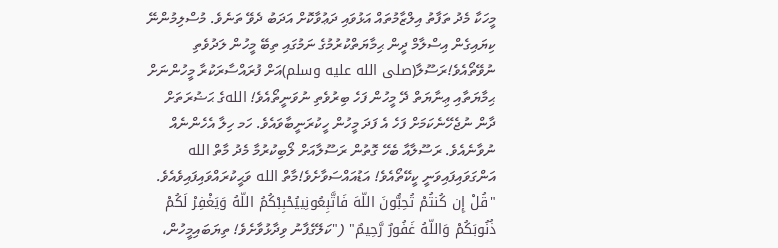މީހަކާ މެދު ތަފާތު އިލްޒާމުތައް އަޅުވައި ދަޢުވާކޮށް އަދަބު ދެވޭ ތަނެވެ. މުސްލިމުންނޭ ކިޔައިގެން އިސްލާމް ދީން ޙިމާޔަތްކުރުމުގެ ނަމުގައި ތިބޭ މީހުން ލަދުވެތި ނުވޭތޯއެވެ!ރަސޫލާ(صلى الله عليه وسلم)އަށް ފުރައްސާރަކުރާ މީހުންނަށް ޙިމާޔަތާއި ޢިނާޔަތް ދޭ މީހުން ފަހެ ބިރުވެތި ނުވަނީތޯއެވެ! اللهގެ ޙަޟުރަތަށް ދާން ނުޖެހޭނެކަމަށް ފަހެ އެ ފަދަ މީހުން ހީކުރަނީބާވައެވެ. ހަމ ހިލާ އެހެންނެއް ނުވާނެއެވެ. ރަސޫލާއާ ބެހޭ ގޮތުން ރަސޫލާއަށް ލޯބިކުރުމާ މެދު މާތް الله އަންގަވައިފައިވަނީ ކީކޭތޯއެވެ! އަޑުއައްސަވާށެވެ!މާތް الله ވަޙީކުރައްވައިފައިވެއެވެ. "قُلْ إِن كُنتُمْ تُحِبُّونَ اللّهَ فَاتَّبِعُونِييُحْبِبْكُمُ اللّهُ وَيَغْفِرْ لَكُمْ ذُنُوبَكُمْ وَاللّهُ غَفُورٌ رَّحِيمٌ" ("ކަލޭގެފާނު ވިދާޅުވާށެވެ! ތިޔަބައިމީހުން،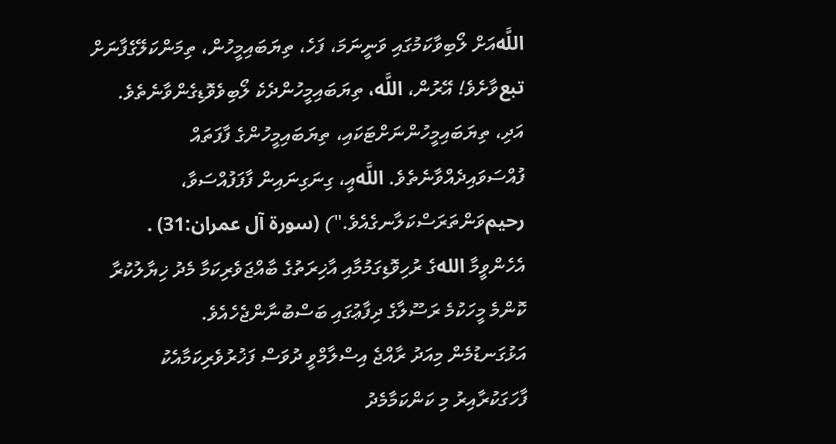اللَّهއަށް ލޯބިވާކަމުގައި ވަނީނަމަ، ފަހެ، ތިޔަބައިމީހުން، ތިމަންކަލޭގެފާނަށް تبعވާށެވެ! އޭރުން، اللَّه، ތިޔަބައިމީހުންދެކެ ލޯބިވެވޮޑިގެންވާނެތެވެ. އަދި، ތިޔަބައިމީހުންނަށްޓަކައި، ތިޔަބައިމީހުންގެ ފާފަތައް ފުއްސަވައިދެއްވާނެތެވެ. اللَّهއީ، ގިނަގިނައިން ފާފަފުއްސަވާ، رحيمވަންތަރަސްކަލާނގެއެވެ.") (سورة آل عمران:31) . އެހެންވީމާ اللهގެ ރުހިވޮޑިގަމުމާއި އާޚިރަތުގެ ބާއްޖަވެރިކަމާ މެދު ޚިޔާލުކުރާ ކޮންމެ މީހަކުމެ ރަސޫލާގެ ދިފާޢުގައި ބަސްބުނާންޖެހެއެވެ.
އަޅުގަނޑުމެން މިއަދު ރާއްޖެ އިސްލާމްވީ ދުވަސް ފަޚުރުވެރިކަމާއެކު ފާހަގަކުރާއިރު މި ކަންކަމާމެދު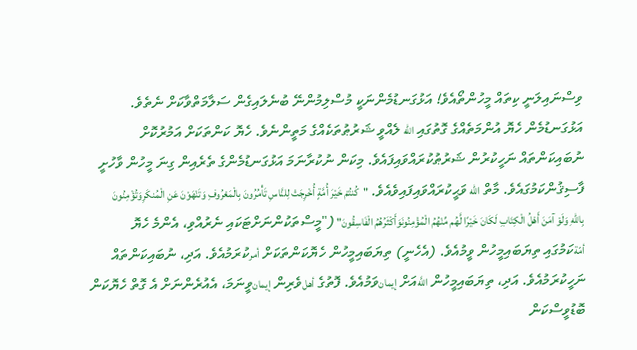ވިސްނައިލަނީ ކިތައް މީހުންތޯއެވެ! އަޅުގަނޑުމެންނަކީ މުސްލިމުންނޭ ބުނެލައިގެން ސަލާމަތްވާކަށް ނެތެވެ. އަޅުގަނޑުމެން ހެޔޮ އުންމަތެއްގެ ގޮތުގައި الله ލެއްވީ ޝަރުޠުތަކެއްގެ މަތީންނެވެ. ހެޔޮ ކަންތަކަށް އަމުރުކޮށް ނުބައިކަންތައް ނަހީކުރުން ޝަރުޠުކުރައްވައިފައެވެ. މިކަން ނުކުރާނަމަ އަޅުގަނޑުމެންގެ ތެރެއިން ގިނަ މީހުން ވާހުށީ ފާސިޤުންކަމުގައެވެ. މާތް الله ވަޙީކުރައްވައިފައިވެއެވެ. "كُنتُمْ خَيْرَ أُمَّةٍ أُخْرِجَتْ لِلنَّاسِ تَأْمُرُونَ بِالْمَعْرُوفِ وَتَنْهَوْنَ عَنِ الْمُنكَرِوَتُؤْمِنُونَ بِاللّهِ وَلَوْ آمَنَ أَهْلُ الْكِتَابِ لَكَانَ خَيْرًا لَّهُم مِّنْهُمُ الْمُؤْمِنُونَوَأَكْثَرُهُمُ الْفَاسِقُونَ" ("މީސްތަކުންނަށްޓަކައި ނެރުއްވި، އެންމެ ހެޔޮ أمّةކަމުގައި ތިޔަބައިމީހުން ވީމުއެވެ. (އެހެނީ) ތިޔަބައިމީހުން ހެޔޮކަންތަކަށް أمرކުރަމުއެވެ. އަދި، ނުބައިކަންތައް ނަހީކުރަމުއެވެ. އަދި، ތިޔަބައިމީހުން اللَّهއަށް إيمانވަމުއެވެ. ފޮތުގެ أهلވެރިން إيمانވީނަމަ، އެއުރެންނަށް އެ ގޮތް ހެޔޮކަން ބޮޑުވީސްކަން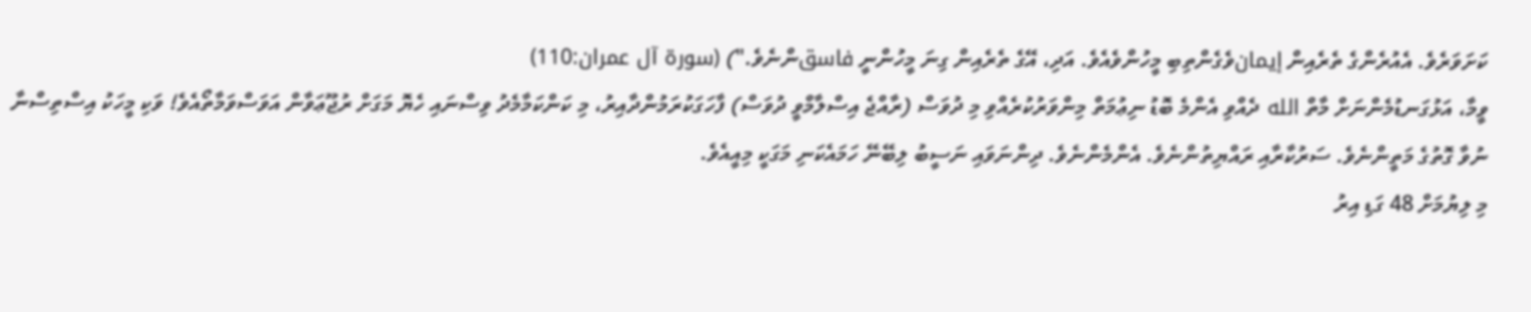ކަށަވަރެވެ. އެއުރެންގެ ތެރެއިން إيمانވެގެންތިބި މީހުންވެއެވެ. އަދި، އޭގެ ތެރެއިން ގިނަ މީހުންނީ فاسقންނެވެ.") (سورة آل عمران:110)
ވީމާ، އަޅުގަނޑުމެންނަށް މާތް الله ދެއްވި އެންމެ ބޮޑު ނިޢުމަތް މިންވަރުކުރެއްވި މި ދުވަސް (ރާއްޖެ އިސްލާމްވީ ދުވަސް) ފާހަގަކުރަމުންދާއިރު، މި ކަންކަމާމެދު ވިސްނައި ހެޔޮ މަގަށް ރުޖޫޢަވާން އަވަސްވަމާތޯއެވެ! ވަކި މީހަކު އިސްތިސްނާ ނުވާ ގޮތުގެ މަތީންނެވެ. ސަރުކާރާއި ރައްޔިތުންނެވެ. އެންމެންނެވެ. ދިންނަވައި ނަސީބު ލިބޭނޭ ހަމައެކަނި މަގަކީ މިއީއެވެ.
މި ލިޔުމަށް 48 ގަޑި އިރު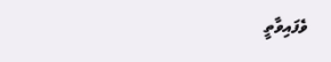ވެފައިވާތީ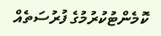ކޮމެންޓުކުރުމުގެ ފުރުސަތެއް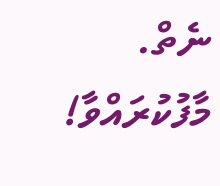ނެތް. މާފުކުރައްވާ!